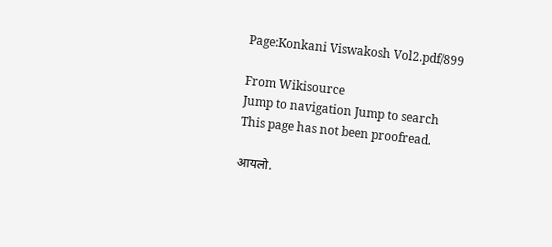Page:Konkani Viswakosh Vol2.pdf/899

From Wikisource
Jump to navigation Jump to search
This page has not been proofread.

आयलो.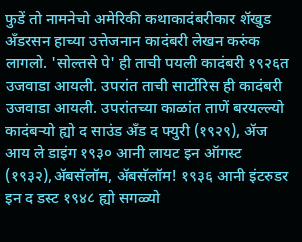फुडें तो नामनेचो अमेरिकी कथाकादंबरीकार शॅखुड ॲंडरसन हाच्या उत्तेजनान कादंबरी लेखन करुंक लागलो. 'सोल्तसे पे' ही ताची पयली कादंबरी १९२६त उजवाडा आयली. उपरांत ताची सार्टोरिस ही कादंबरी उजवाडा आयली. उपरांतच्या काळांत ताणें बरयल्ल्यो कादंबऱ्यो ह्यो द साउंड ॲंड द फ्युरी (१९२९), ॲज आय ले डाइंग १९३० आनी लायट इन ऑगस्ट (१९३२),ॲबसॅलॉम, ॲबसॅलॉम! १९३६ आनी इंटरुडर इन द डस्ट १९४८ ह्यो सगळ्यो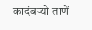कादंबऱ्यो ताणें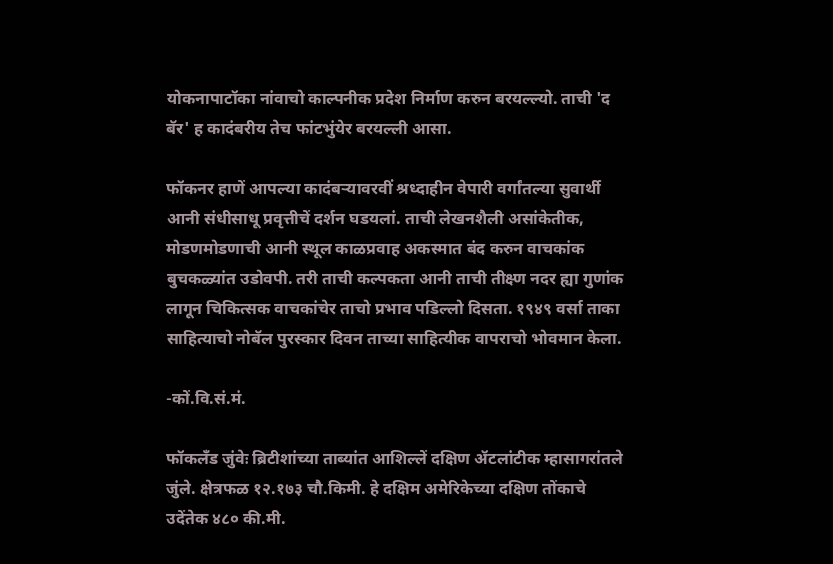योकनापाटॉका नांवाचो काल्पनीक प्रदेश निर्माण करुन बरयल्ल्यो. ताची 'द बॅर' ह कादंबरीय तेच फांटभुंयेर बरयल्ली आसा.

फॉकनर हाणें आपल्या कादंबऱ्यावरवीं श्रध्दाहीन वेपारी वर्गांतल्या सुवार्थी आनी संधीसाधू प्रवृत्तीचें दर्शन घडयलां. ताची लेखनशैली असांकेतीक, मोडणमोडणाची आनी स्थूल काळप्रवाह अकस्मात बंद करुन वाचकांक बुचकळ्यांत उडोवपी. तरी ताची कल्पकता आनी ताची तीक्ष्ण नदर ह्या गुणांक लागून चिकित्सक वाचकांचेर ताचो प्रभाव पडिल्लो दिसता. १९४९ वर्सा ताका साहित्याचो नोबॅल पुरस्कार दिवन ताच्या साहित्यीक वापराचो भोवमान केला.

-कों.वि.सं.मं.

फॉकलॅंड जुंवेः ब्रिटीशांच्या ताब्यांत आशिल्लें दक्षिण ॲटलांटीक म्हासागरांतले जुंले. क्षेत्रफळ १२.१७३ चौ.किमी. हे दक्षिम अमेरिकेच्या दक्षिण तोंकाचे उदेंतेक ४८० की.मी.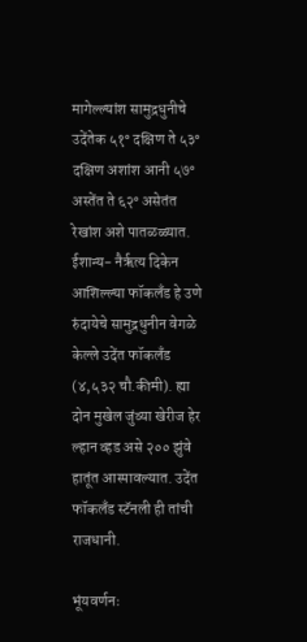मागेल्ल्यांश सामुद्रधुनीचे उदेंतेक ५१° दक्षिण ते ५३° दक्षिण अशांश आनी ५७° अस्तेंत ते ६२° असेतंत रेखांश अशे पातळळ्यात. ईशान्य- नैर्ऋत्य दिकेन आशिल्ल्या फॉकलॅंड हे उणे रुंदायेचे सामुद्रधुनीन वेगळे केल्ले उदेंत फॉकलॅंड (४,५३२ चौ.कीमी). ह्या दोन मुखेल जुंव्या खेरीज हेर ल्हान व्हड असे २०० झुंवे हातूंत आस्पावल्यात. उदेंत फॉकलॅंड स्टॅनली ही तांची राजधानी.

भूंयवर्णनः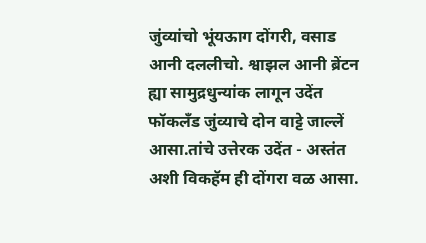जुंव्यांचो भूंयऊाग दोंगरी, वसाड आनी दललीचो. श्वाझल आनी ब्रेंटन ह्या सामुद्रधुन्यांक लागून उदेंत फॉकलॅंड जुंव्याचे दोन वाट्टे जाल्लें आसा.तांचे उत्तेरक उदेंत - अस्तंत अशी विकहॅम ही दोंगरा वळ आसा.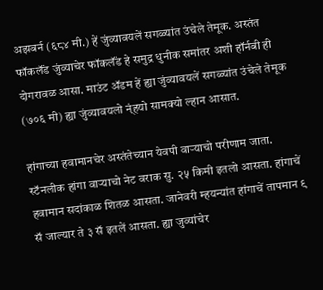अझबर्न (६८४ मी.) हें जुंव्यावयलें सगळ्यांत उंचेले तेमूक. अस्तंत फॉकलॅंड जुंव्याचेर फॉकलॅंड हे समुद्र धुनीक समांतर अशी हॉर्नबी ही दोगरावळ आसा. माउंट ॲडम हें ह्या जुंव्यावयलें सगळ्यांत उंचेले तेमूक (७०६ मी) ह्या जुंव्यावयलो न्ंहयो सामक्यो ल्हान आसात.

हांगाच्या हवामानचेर अस्तंतेच्यान येवपी वाऱ्याचो परीणाम जाता. स्टॅनलीक हांगा वाऱ्याचो नेट वराक सु. २५ किमी इतलो आसता. हांगाचें हवामान सदांकाळ शितळ आसता. जानेवरी म्हयन्यांत हांगाचें तापमान ९ सॅ जाल्यार ते ३ सॅ इतलें आसता. ह्या जुव्यांचेर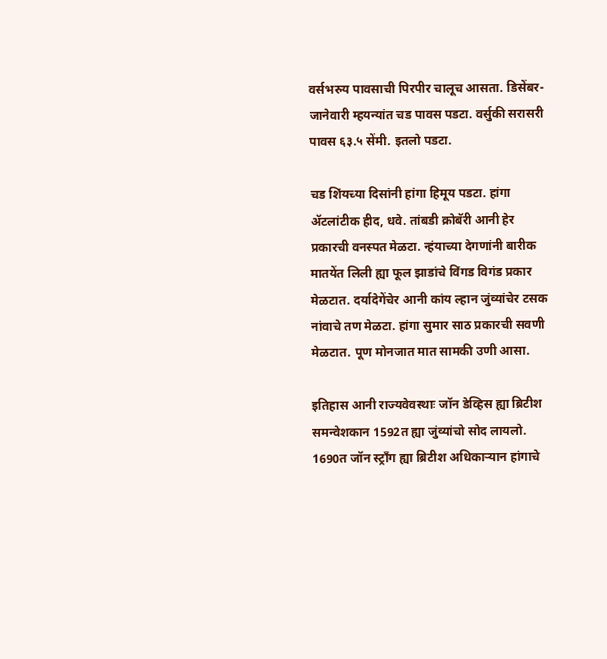वर्सभरुय पावसाची पिरपीर चालूच आसता. डिसेंबर- जानेवारी म्हयन्यांत चड पावस पडटा. वर्सुकी सरासरी पावस ६३.५ सेंमी. इतलो पडटा.

चड शिंयच्या दिसांनी हांगा हिमूय पडटा. हांगा ॲटलांटीक हीद, धवे. तांबडी क्रोबॅरी आनी हेर प्रकारची वनस्पत मेळटा. न्हंयाच्या देगणांनी बारीक मातयेंत लिली ह्या फूल झाडांचे विंगड विगंड प्रकार मेळटात. दर्यादेगेंचेर आनी कांय ल्हान जुंव्यांचेर टसक नांवाचे तण मेळटा. हांगा सुमार साठ प्रकारची सवणी मेळटात. पूण मोनजात मात सामकी उणी आसा.

इतिहास आनी राज्यवेवस्थाः जॉन डेव्हिस ह्या ब्रिटीश समन्वेशकान 1592त ह्या जुंव्यांचो सोद लायलो. 1690त जॉन स्ट्रॉंग ह्या ब्रिटीश अधिकाऱ्यान हांगाचे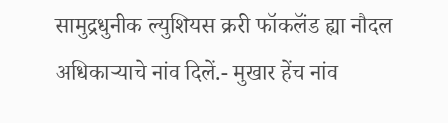सामुद्रधुनीक ल्युशियस क्ररी फॉकलॅंड ह्या नौदल अधिकाऱ्याचे नांव दिलें.- मुखार हेंच नांव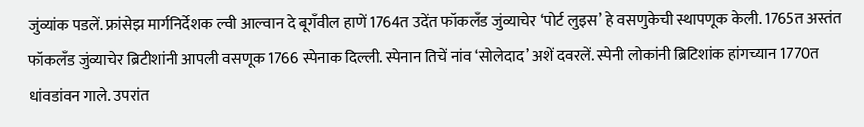जुंव्यांक पडलें. फ्रांसेझ मार्गनिर्देशक ल्वी आल्वान दे बूगॅंवील हाणें 1764त उदेंत फॉकलॅंड जुंव्याचेर ‘पोर्ट लुइस’ हे वसणुकेची स्थापणूक केली. 1765त अस्तंत फॉकलॅंड जुंव्याचेर ब्रिटीशांनी आपली वसणूक 1766 स्पेनाक दिल्ली. स्पेनान तिचें नांव ‘सोलेदाद’ अशें दवरलें. स्पेनी लोकांनी ब्रिटिशांक हांगच्यान 1770त धांवडांवन गाले. उपरांत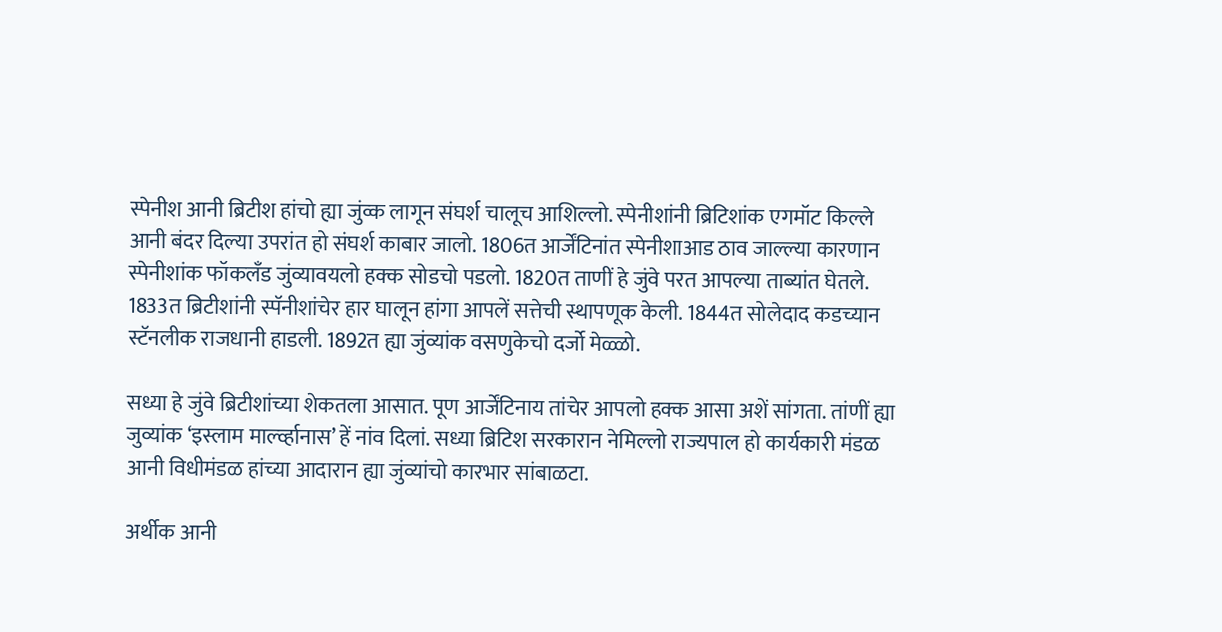स्पेनीश आनी ब्रिटीश हांचो ह्या जुंव्क लागून संघर्श चालूच आशिल्लो. स्पेनीशांनी ब्रिटिशांक एगमॉट किल्ले आनी बंदर दिल्या उपरांत हो संघर्श काबार जालो. 1806त आर्जेंटिनांत स्पेनीशाआड ठाव जाल्ल्या कारणान स्पेनीशांक फॉकलॅंड जुंव्यावयलो हक्क सोडचो पडलो. 1820त ताणीं हे जुंवे परत आपल्या ताब्यांत घेतले. 1833त ब्रिटीशांनी स्पॅनीशांचेर हार घालून हांगा आपलें सत्तेची स्थापणूक केली. 1844त सोलेदाद कडच्यान स्टॅनलीक राजधानी हाडली. 1892त ह्या जुंव्यांक वसणुकेचो दर्जो मेळ्ळो.

सध्या हे जुंवे ब्रिटीशांच्या शेकतला आसात. पूण आर्जेंटिनाय तांचेर आपलो हक्क आसा अशें सांगता. तांणीं ह्या जुव्यांक ‘इस्लाम मार्ल्व्हानास’ हें नांव दिलां. सध्या ब्रिटिश सरकारान नेमिल्लो राज्यपाल हो कार्यकारी मंडळ आनी विधीमंडळ हांच्या आदारान ह्या जुंव्यांचो कारभार सांबाळटा.

अर्थीक आनी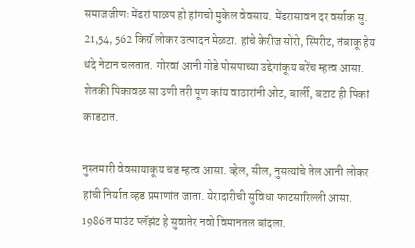समाजजीणः मेंढरां पाळप हो हांगचो मुकेल वेवसाय. मेंढरासावन दर वर्साक सु. 21,54, 562 किग्रॅ लोकर उत्पादन मेळटा. हांचे केरीज सोरो, स्पिरीट, तंबाकू हेय धंदे नेटान चलतात. गोरवां आनी गोडे पोसपाच्या उद्देगांकूय बरेंच म्हत्व आसा. शेतकी पिकावळ सा उणी तरी पूण कांय वाठारांनी ओट, बार्ली, बटाट ही पिकां काडटात.

नुस्तमारी वेवसायाकूय चड म्हत्व आसा. व्हेल, सील, नुसत्यांचे तेल आनी लोकर हांची निर्यात व्हड प्रमाणांत जाता. येरादारीची सुविधा फाटसारिल्ली आसा. 1986त माउंट प्लॅझंट हे सुवातेर नवो विमानतल बांदला.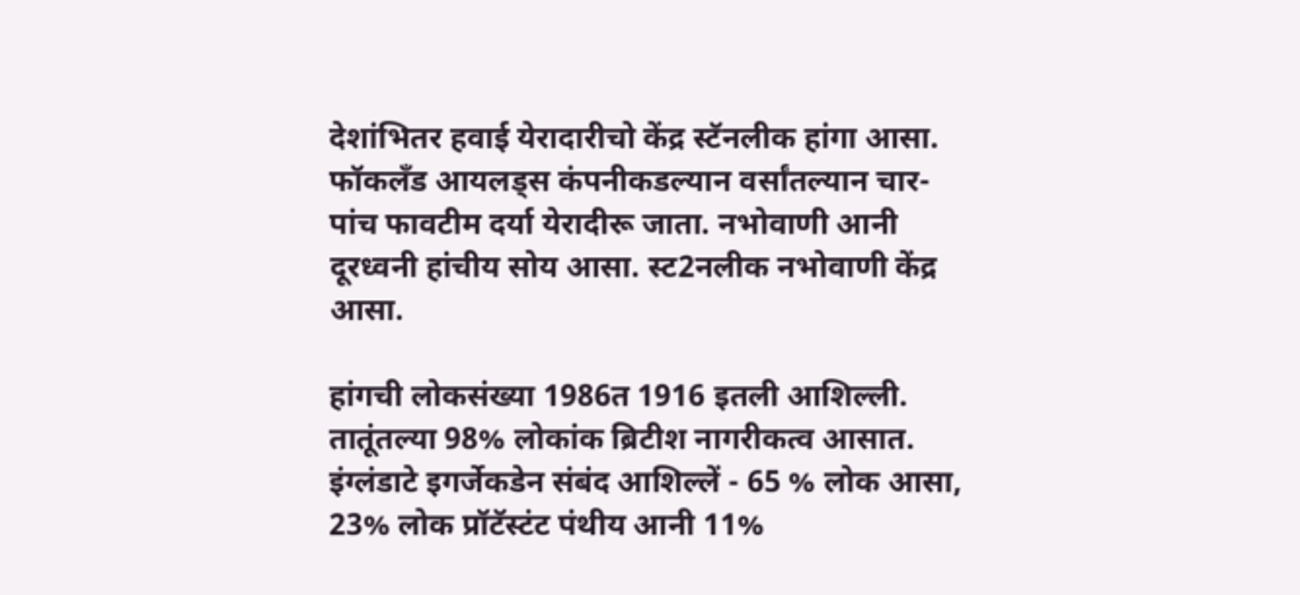देशांभितर हवाई येरादारीचो केंद्र स्टॅनलीक हांगा आसा. फॉकलॅंड आयलड्स कंपनीकडल्यान वर्सांतल्यान चार- पांच फावटीम दर्या येरादीरू जाता. नभोवाणी आनी दूरध्वनी हांचीय सोय आसा. स्ट2नलीक नभोवाणी केंद्र आसा.

हांगची लोकसंख्या 1986त 1916 इतली आशिल्ली. तातूंतल्या 98% लोकांक ब्रिटीश नागरीकत्व आसात. इंग्लंडाटे इगर्जेकडेन संबंद आशिल्लें - 65 % लोक आसा, 23% लोक प्रॉटॅस्टंट पंथीय आनी 11%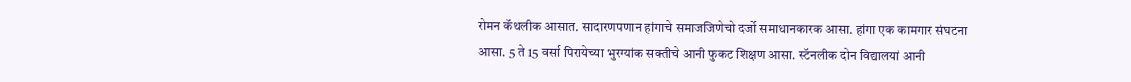रोमन कॅथलीक आसात. सादारणपणान हांगाचे समाजजिणेचो दर्जो समाधानकारक आसा. हांगा एक कामगार संघटना आसा. 5 ते 15 वर्सा पिरायेच्या भुरग्यांक सक्तीचे आनी फुकट शिक्षण आसा. स्टॅनलीक दोन विद्यालयां आनी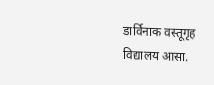डार्विनाक वस्तूगृह विद्यालय आसा.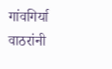गांवगिर्या वाठरांनी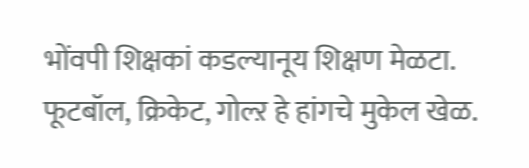भोंवपी शिक्षकां कडल्यानूय शिक्षण मेळटा. फूटबॉल, क्रिकेट, गोल्ऱ हे हांगचे मुकेल खेळ.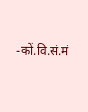-कों.वि.सं.मं